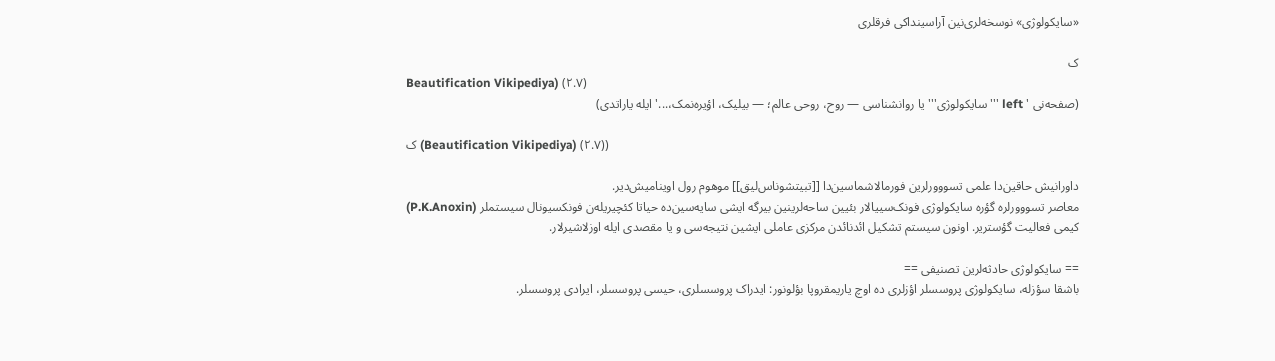«سایکولوژی» نوسخه‌لری‌نین آراسینداکی فرقلری

ک
Beautification Vikipediya) (۲.۷)
(صفحه‌‌نی ' left '''سایکولوژی''' یا روانشناسی — روح، روحی عالم؛ — بیلیک، اؤیره‌نمک،...' ایله ياراتدی)

ک (Beautification Vikipediya) (۲.۷))

داورانیش حاقین‌دا علمی تسووورلرین فورمالاشماسین‌دا [[تبیتشوناس‌لیق]] موهوم رول اوینامیش‌دیر.
معاصر تسووورلره گؤره سایکولوژی فونک‌سییالار بئیین ساحه‌لرینین بیرگه ایشی سایه‌سین‌ده حیاتا کئچیریله‌ن فونکسیونال سیستملر (P.K.Anoxin) کیمی فعالیت گؤستریر. اونون سیستم تشکیل ائد‌نائدن مرکزی عاملی ایشین نتیجه‌سی و یا مقصدی ایله اوزلاشیرلار.

== سایکولوژی حادثه‌لرین تصنیفی ==
باشقا سؤزله، سایکولوژی پروسسلر اؤزلری ده اوچ یاریمقروپا بؤلونور: ایدراک پروسسلری، حیسی پروسسلر، ایرادی پروسسلر.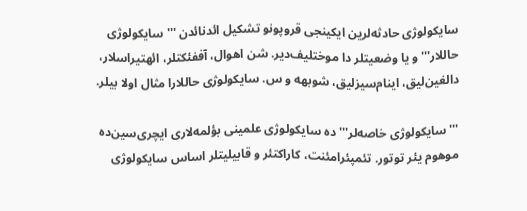سایکولوژی حادثه‌لرین ایکینجی قروپونو تشکیل ائد‌نائدن '''سایکولوژی حاللار''' و یا وضعیتلر دا موختلیف‌دیر. شن اهوال، آففئکتلر، ائهتیراسلار، دالغین‌لیق، اینام‌سیزلیق، شوبهه و س. سایکولوژی حاللارا مثال اولا بیلر.

'''سایکولوژی خاصه‌لر''' ده سایکولوژی علمینی بؤلمه‌لاری ایچری‌سین‌ده موهوم یئر توتور. تئمپئرامئنت، کاراکتئر و قابیلیتلر اساس سایکولوژی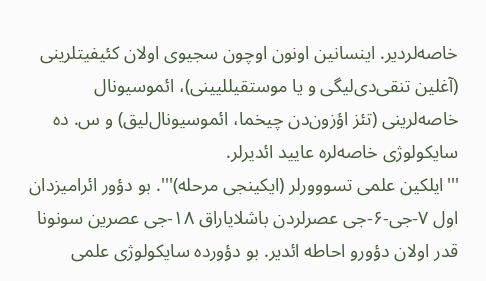خاصه‌لردیر. اینسانین اونون اوچون سجیوی اولان کئیفیتلرینی (آغلین تنقی‌دی‌لیگی و یا موستقیللیینی)، ائموسیونال خاصه‌لرینی (تئز اؤزون‌دن چیخما، ائموسیونال‌لیق) و س. ده سایکولوژی خاصه‌لره عایید ائدیرلر.
'''ایلکین علمی تسووورلر (ایکینجی مرحله)'''. بو دؤور ائرامیزدان اول ۷-جی-۶-جی عصرلردن باشلایاراق ۱۸-جی عصرین سونونا قدر اولان دؤورو احاطه ائدیر. بو دؤورده سایکولوژی علمی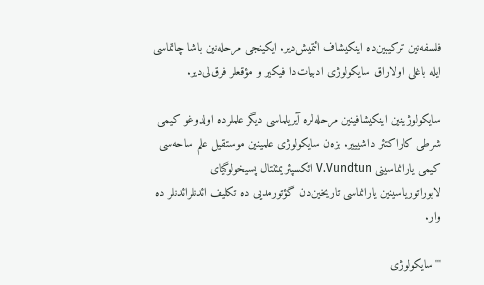فلسفه‌نین ترکیبین‌ده اینکیشاف ائتمیش‌دیر. ایکینجی مرحله‌نین باشا چاتماسی ایله باغلی اولاراق سایکولوژی ادبیات‌دا فیکیر و مؤقعلر فرق‌لی‌دیر.

سایکولوژینین اینکیشافینین مرحله‌لره آیریلماسی دیگر علملرده اولدوغو کیمی شرطی کاراکتئر داشیییر. بزه‌ن سایکولوژی علمینین موستقیل علم ساحه‌سی کیمی یارانماسینی V.Vundtun ائکسپئریمئنتال پسیخولوگیای لابوراتوریاسینین یارانماسی تاریخین‌دن گؤتورمدیی ده تکلیف ائد‌نلرائدنلر ده وار.

'''سایکولوژی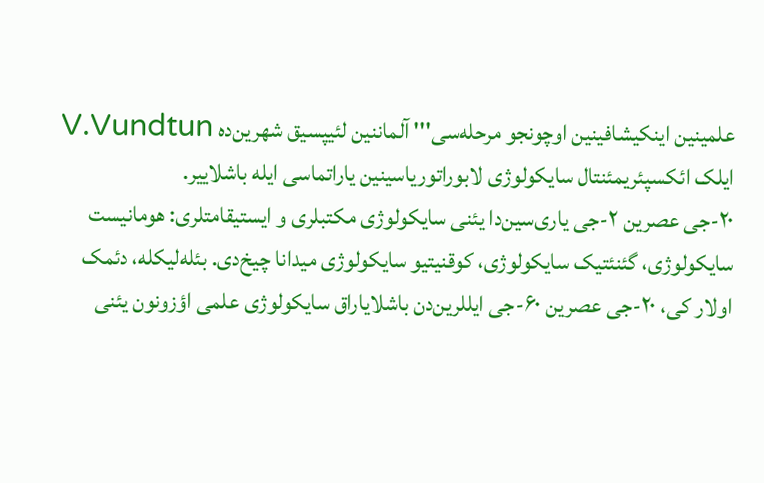علمینین اینکیشافینین اوچونجو مرحله‌سی''' آلماننین لئیپسیق شهرین‌ده V.Vundtun ایلک ائکسپئریمئنتال سایکولوژی لابوراتوریاسینین یاراتماسی ایله باشلاییر.
۲۰-جی عصرین ۲-جی یاری‌سین‌دا یئنی سایکولوژی مکتبلری و ایستیقامتلری: هومانیست سایکولوژی، گئنئتیک سایکولوژی، کوقنیتیو سایکولوژی میدانا چیخ‌دی. بئله‌لیکله، دئمک اولار کی، ۲۰-جی عصرین ۶۰-جی ایللرین‌دن باشلایاراق سایکولوژی علمی اؤزونون یئنی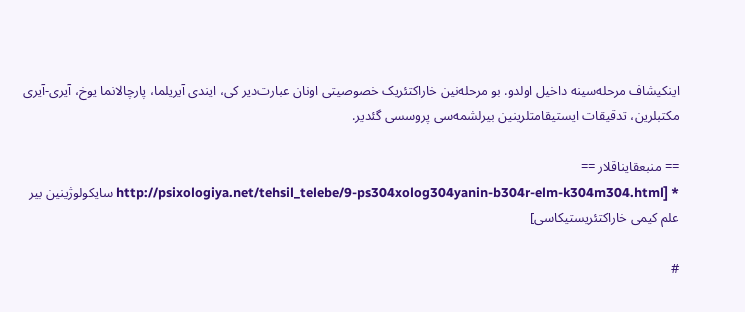اینکیشاف مرحله‌سینه داخیل اولدو. بو مرحله‌نین خاراکتئریک خصوصیتی اونان عبارت‌دیر کی، ایندی آیریلما، پارچالانما یوخ، آیری-آیری مکتبلرین، تدقیقات ایستیقامتلرینین بیرلشمه‌سی پروسسی گئدیر.

== منبعقایناقلار ==
* [http://psixologiya.net/tehsil_telebe/9-ps304xolog304yanin-b304r-elm-k304m304.html سایکولوژینین بیر علم کیمی خاراکتئریستیکاسی]

#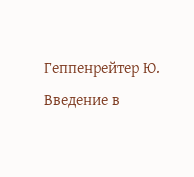Геппенрейтер Ю. Введение в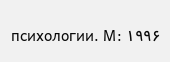психологии. М: ۱۹۹۶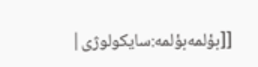[[بؤلمه‌بؤلمه:سایکولوژی|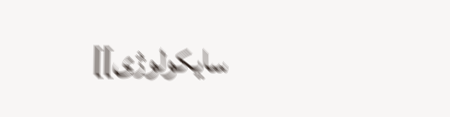سایکولوژی]]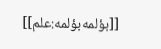[[بؤلمه‌بؤلمه:علم]]